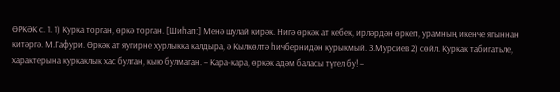ӨРКӘК с. 1. 1) Курка торган, өркә торган. [Шиһап:] Менә шулай кирәк. Нигә өркәк ат кебек, ирләрдән өркеп, урамның икенче ягыннан китәргә. М.Гафури. Өркәк ат яугирне хурлыкка калдыра, ә Кылкөлтә һичбернидән курыкмый. З.Мурсиев 2) сөйл. Куркак табигатьле, характерына куркаклык хас булган, кыю булмаган. – Кара-кара, өркәк адәм баласы түгел бу! –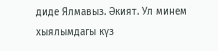диде Ялмавыз. Әкият. Ул минем хыялымдагы күз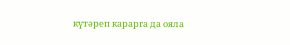күтәреп карарга да ояла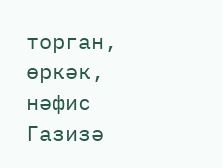торган, өркәк, нәфис Газизә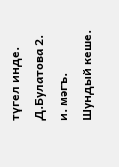түгел инде. Д.Булатова 2. и. мәгъ. Шундый кеше.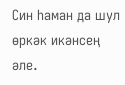Син һаман да шул өркәк икәнсең әле.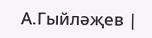А.Гыйләҗев |